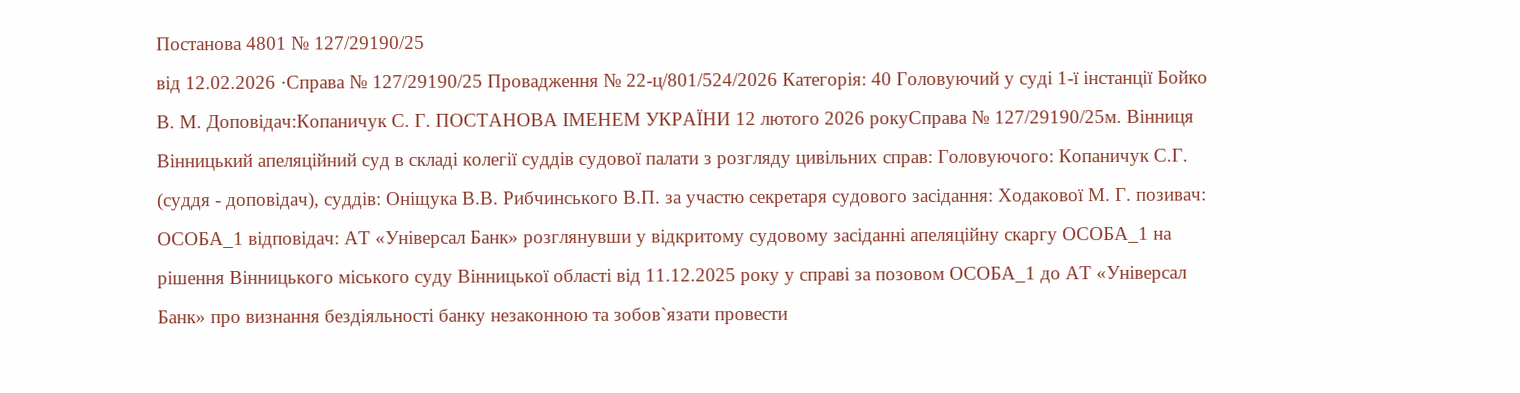Постанова 4801 № 127/29190/25
від 12.02.2026 ·Справа № 127/29190/25 Провадження № 22-ц/801/524/2026 Категорія: 40 Головуючий у суді 1-ї інстанції Бойко В. М. Доповідач:Копаничук С. Г. ПОСТАНОВА ІМЕНЕМ УКРАЇНИ 12 лютого 2026 рокуСправа № 127/29190/25м. Вінниця Вінницький апеляційний суд в складі колегії суддів судової палати з розгляду цивільних справ: Головуючого: Копаничук С.Г. (суддя - доповідач), суддів: Оніщука В.В. Рибчинського В.П. за участю секретаря судового засідання: Ходакової М. Г. позивач: ОСОБА_1 відповідач: АТ «Універсал Банк» розглянувши у відкритому судовому засіданні апеляційну скаргу ОСОБА_1 на рішення Вінницького міського суду Вінницької області від 11.12.2025 року у справі за позовом ОСОБА_1 до АТ «Універсал Банк» про визнання бездіяльності банку незаконною та зобов`язати провести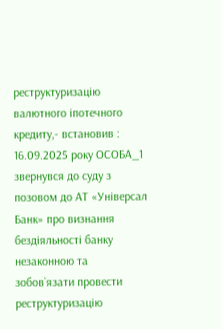реструктуризацію валютного іпотечного кредиту,- встановив : 16.09.2025 року ОСОБА_1 звернувся до суду з позовом до АТ «Універсал Банк» про визнання бездіяльності банку незаконною та зобов`язати провести реструктуризацію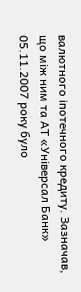валютного іпотечного кредиту. Зазначав, що між ним та АТ «Універсал Банк» 05.11.2007 року було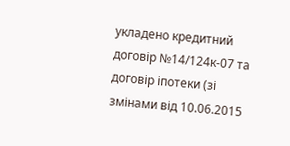укладено кредитний договір №14/124к-07 та договір іпотеки (зі змінами від 10.06.2015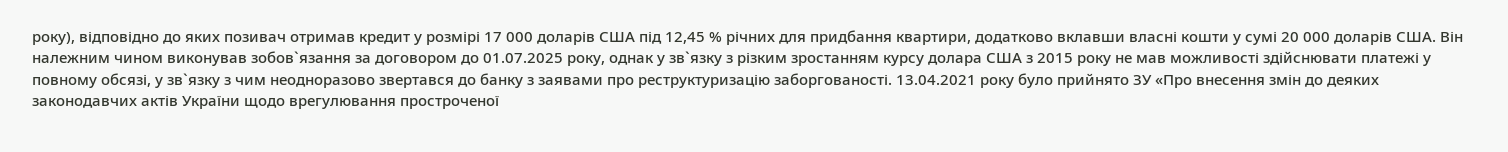року), відповідно до яких позивач отримав кредит у розмірі 17 000 доларів США під 12,45 % річних для придбання квартири, додатково вклавши власні кошти у сумі 20 000 доларів США. Він належним чином виконував зобов`язання за договором до 01.07.2025 року, однак у зв`язку з різким зростанням курсу долара США з 2015 року не мав можливості здійснювати платежі у повному обсязі, у зв`язку з чим неодноразово звертався до банку з заявами про реструктуризацію заборгованості. 13.04.2021 року було прийнято ЗУ «Про внесення змін до деяких законодавчих актів України щодо врегулювання простроченої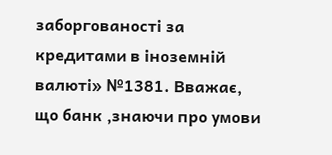заборгованості за кредитами в іноземній валюті» №1381. Вважає, що банк ,знаючи про умови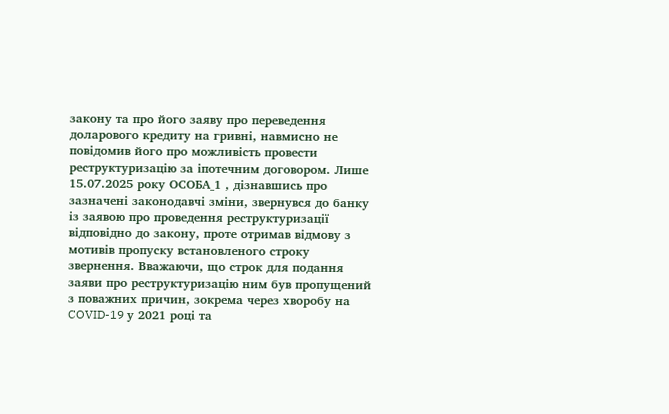закону та про його заяву про переведення доларового кредиту на гривні, навмисно не повідомив його про можливість провести реструктуризацію за іпотечним договором. Лише 15.07.2025 року ОСОБА_1 , дізнавшись про зазначені законодавчі зміни, звернувся до банку із заявою про проведення реструктуризації відповідно до закону, проте отримав відмову з мотивів пропуску встановленого строку звернення. Вважаючи, що строк для подання заяви про реструктуризацію ним був пропущений з поважних причин, зокрема через хворобу на COVID-19 у 2021 році та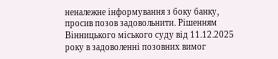неналежне інформування з боку банку, просив позов задовольнити. Рішенням Вінницького міського суду від 11.12.2025 року в задоволенні позовних вимог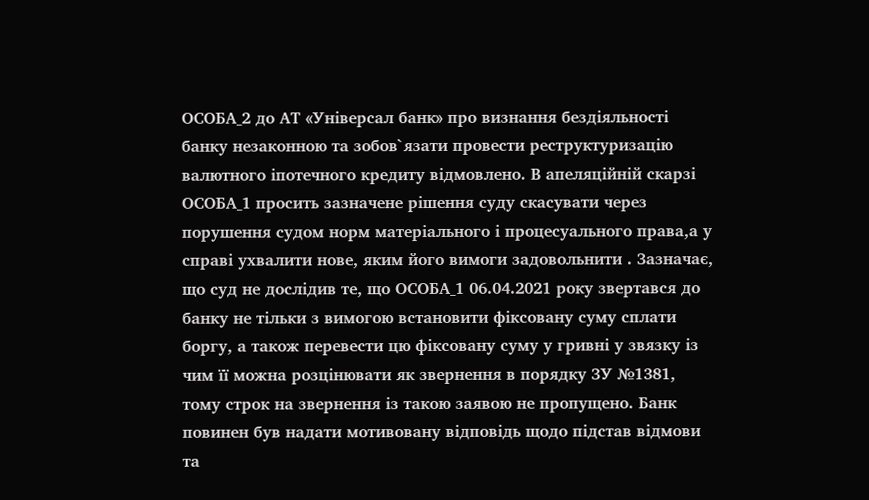ОСОБА_2 до АТ «Універсал банк» про визнання бездіяльності банку незаконною та зобов`язати провести реструктуризацію валютного іпотечного кредиту відмовлено. В апеляційній скарзі ОСОБА_1 просить зазначене рішення суду скасувати через порушення судом норм матеріального і процесуального права,а у справі ухвалити нове, яким його вимоги задовольнити . Зазначає, що суд не дослідив те, що ОСОБА_1 06.04.2021 року звертався до банку не тільки з вимогою встановити фіксовану суму сплати боргу, а також перевести цю фіксовану суму у гривні у звязку із чим її можна розцінювати як звернення в порядку ЗУ №1381, тому строк на звернення із такою заявою не пропущено. Банк повинен був надати мотивовану відповідь щодо підстав відмови та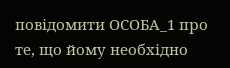повідомити ОСОБА_1 про те, що йому необхідно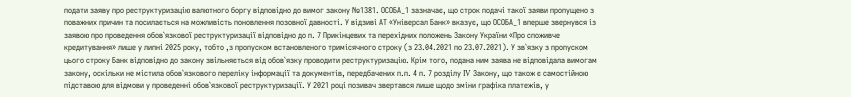подати заяву про реструктуризацію валютного боргу відповідно до вимог закону №1381. ОСОБА_1 зазначає, що строк подачі такої заяви пропущено з поважних причин та посилається на можливість поновлення позовної давності. У відзиві АТ «Універсал Банк» вказує, що ОСОБА_1 вперше звернувся із заявою про проведення обов`язкової реструктуризації відповідно до п. 7 Прикінцевих та перехідних положень Закону України «Про споживче кредитування» лише у липні 2025 року, тобто ,з пропуском встановленого тримісячного строку (з 23.04.2021 по 23.07.2021). У зв`язку з пропуском цього строку Банк відповідно до закону звільняється від обов`язку проводити реструктуризацію. Крім того, подана ним заява не відповідала вимогам закону, оскільки не містила обов`язкового переліку інформації та документів, передбачених п.п. 4 п. 7 розділу IV Закону, що також є самостійною підставою для відмови у проведенні обов`язкової реструктуризації. У 2021 році позивач звертався лише щодо зміни графіка платежів, у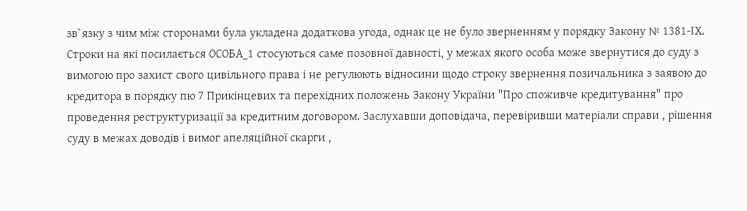зв`язку з чим між сторонами була укладена додаткова угода, однак це не було зверненням у порядку Закону № 1381-ІХ. Строки на які посилається ОСОБА_1 стосуються саме позовної давності, у межах якого особа може звернутися до суду з вимогою про захист свого цивільного права і не регулюють відносини щодо строку звернення позичальника з заявою до кредитора в порядку пю 7 Прикінцевих та перехідних положень Закону України "Про споживче кредитування" про проведення реструктуризації за кредитним договором. Заслухавши доповідача, перевіривши матеріали справи , рішення суду в межах доводів і вимог апеляційної скарги ,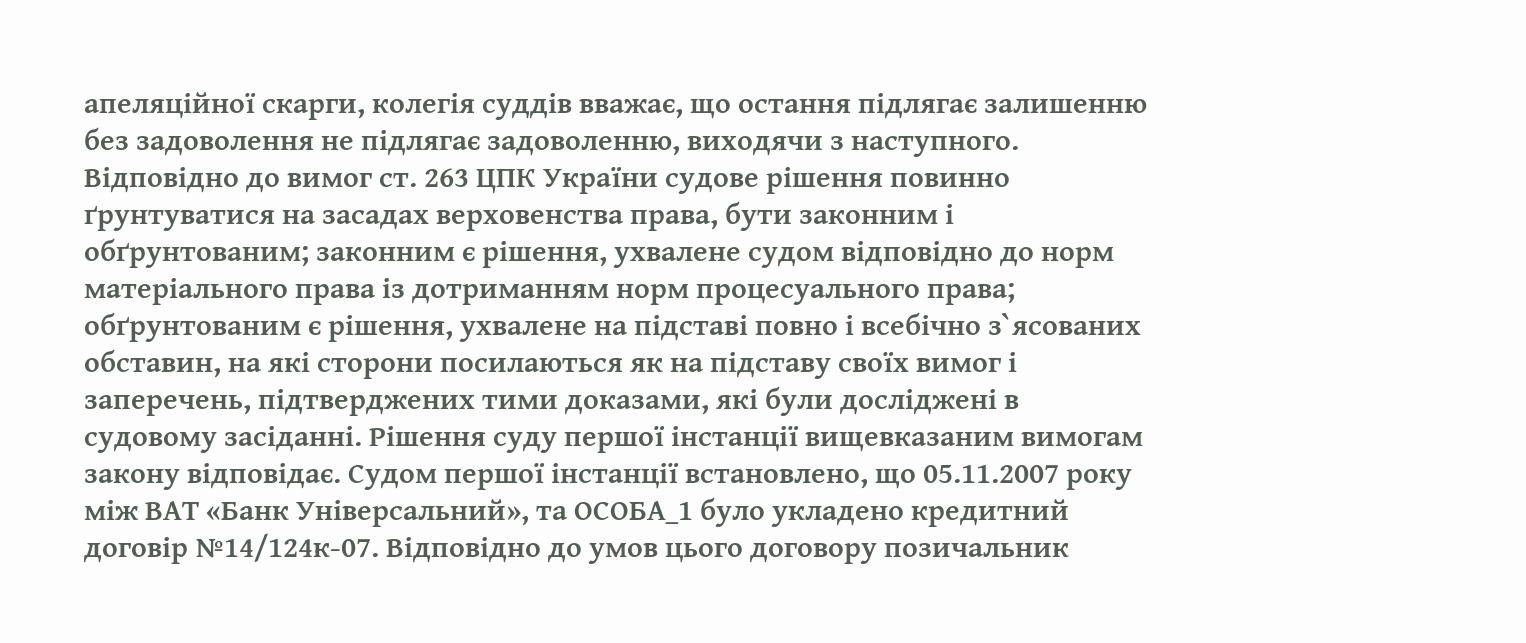апеляційної скарги, колегія суддів вважає, що остання підлягає залишенню без задоволення не підлягає задоволенню, виходячи з наступного. Відповідно до вимог ст. 263 ЦПК України судове рішення повинно ґрунтуватися на засадах верховенства права, бути законним і обґрунтованим; законним є рішення, ухвалене судом відповідно до норм матеріального права із дотриманням норм процесуального права; обґрунтованим є рішення, ухвалене на підставі повно і всебічно з`ясованих обставин, на які сторони посилаються як на підставу своїх вимог і заперечень, підтверджених тими доказами, які були досліджені в судовому засіданні. Рішення суду першої інстанції вищевказаним вимогам закону відповідає. Судом першої інстанції встановлено, що 05.11.2007 року між ВАТ «Банк Універсальний», та ОСОБА_1 було укладено кредитний договір №14/124к-07. Відповідно до умов цього договору позичальник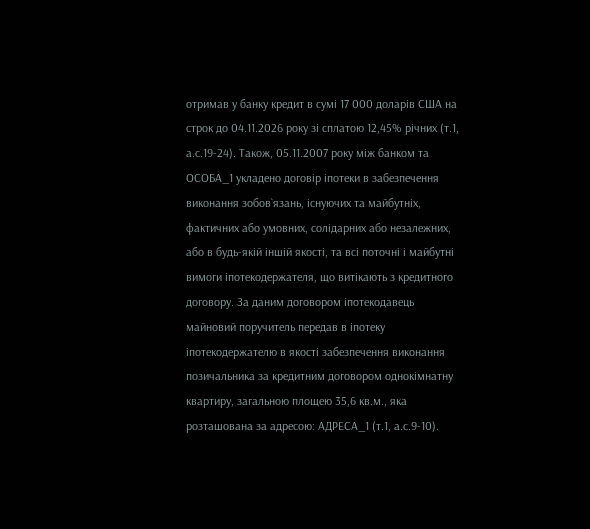отримав у банку кредит в сумі 17 000 доларів США на строк до 04.11.2026 року зі сплатою 12,45% річних (т.1, а.с.19-24). Також, 05.11.2007 року між банком та ОСОБА_1 укладено договір іпотеки в забезпечення виконання зобов`язань, існуючих та майбутніх, фактичних або умовних, солідарних або незалежних, або в будь-якій іншій якості, та всі поточні і майбутні вимоги іпотекодержателя, що витікають з кредитного договору. За даним договором іпотекодавець майновий поручитель передав в іпотеку іпотекодержателю в якості забезпечення виконання позичальника за кредитним договором однокімнатну квартиру, загальною площею 35,6 кв.м., яка розташована за адресою: АДРЕСА_1 (т.1, а.с.9-10).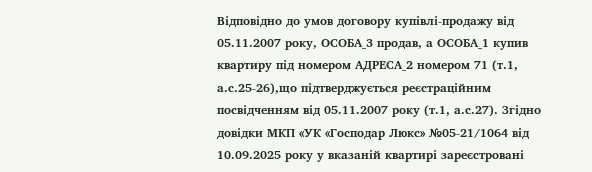Відповідно до умов договору купівлі-продажу від 05.11.2007 року, ОСОБА_3 продав, а ОСОБА_1 купив квартиру під номером АДРЕСА_2 номером 71 (т.1, а.с.25-26),що підтверджується реєстраційним посвідченням від 05.11.2007 року (т.1, а.с.27). Згідно довідки МКП «УК «Господар Люкс» №05-21/1064 від 10.09.2025 року у вказаній квартирі зареєстровані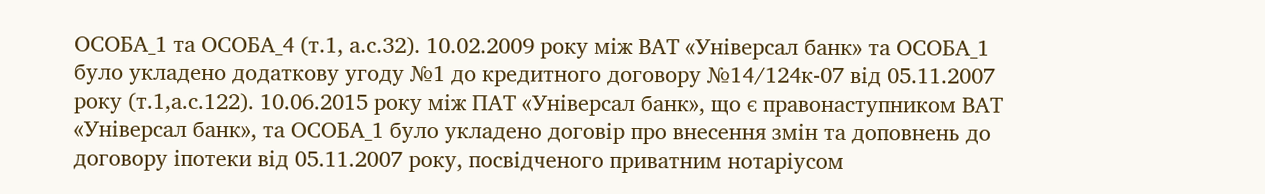ОСОБА_1 та ОСОБА_4 (т.1, а.с.32). 10.02.2009 року між ВАТ «Універсал банк» та ОСОБА_1 було укладено додаткову угоду №1 до кредитного договору №14/124к-07 від 05.11.2007 року (т.1,а.с.122). 10.06.2015 року між ПАТ «Універсал банк», що є правонаступником ВАТ «Універсал банк», та ОСОБА_1 було укладено договір про внесення змін та доповнень до договору іпотеки від 05.11.2007 року, посвідченого приватним нотаріусом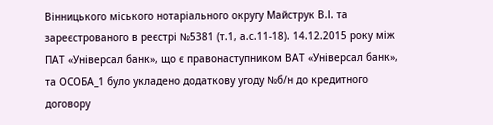Вінницького міського нотаріального округу Майструк В.І. та зареєстрованого в реєстрі №5381 (т.1, а.с.11-18). 14.12.2015 року між ПАТ «Універсал банк», що є правонаступником ВАТ «Універсал банк», та ОСОБА_1 було укладено додаткову угоду №б/н до кредитного договору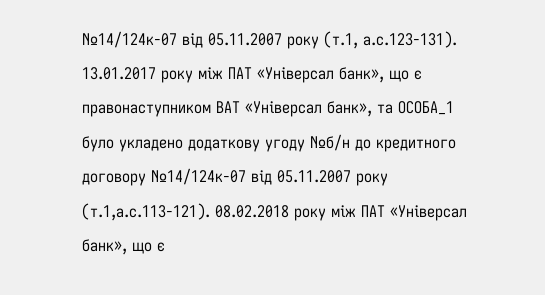№14/124к-07 від 05.11.2007 року (т.1, а.с.123-131). 13.01.2017 року між ПАТ «Універсал банк», що є правонаступником ВАТ «Універсал банк», та ОСОБА_1 було укладено додаткову угоду №б/н до кредитного договору №14/124к-07 від 05.11.2007 року (т.1,а.с.113-121). 08.02.2018 року між ПАТ «Універсал банк», що є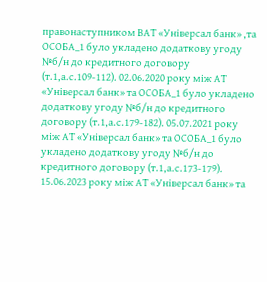правонаступником ВАТ «Універсал банк» ,та ОСОБА_1 було укладено додаткову угоду №б/н до кредитного договору (т.1,а.с.109-112). 02.06.2020 року між АТ «Універсал банк» та ОСОБА_1 було укладено додаткову угоду №б/н до кредитного договору (т.1,а.с.179-182). 05.07.2021 року між АТ «Універсал банк» та ОСОБА_1 було укладено додаткову угоду №б/н до кредитного договору (т.1,а.с.173-179). 15.06.2023 року між АТ «Універсал банк» та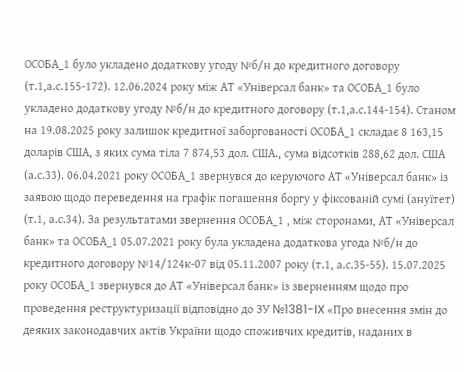ОСОБА_1 було укладено додаткову угоду №б/н до кредитного договору (т.1,а.с.155-172). 12.06.2024 року між АТ «Універсал банк» та ОСОБА_1 було укладено додаткову угоду №б/н до кредитного договору (т.1,а.с.144-154). Станом на 19.08.2025 року залишок кредитної заборгованості ОСОБА_1 складає 8 163,15 доларів США, з яких сума тіла 7 874,53 дол. США., сума відсотків 288,62 дол. США (а.с.33). 06.04.2021 року ОСОБА_1 звернувся до керуючого АТ «Універсал банк» із заявою щодо переведення на графік погашення боргу у фіксованій сумі (ануїтет) (т.1, а.с.34). За результатами звернення ОСОБА_1 , між сторонами, АТ «Універсал банк» та ОСОБА_1 05.07.2021 року була укладена додаткова угода №б/н до кредитного договору №14/124к-07 від 05.11.2007 року (т.1, а.с.35-55). 15.07.2025 року ОСОБА_1 звернувся до АТ «Універсал банк» із зверненням щодо про проведення реструктуризації відповідно до ЗУ №1381-IX «Про внесення змін до деяких законодавчих актів України щодо споживчих кредитів, наданих в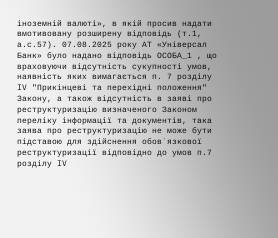іноземній валюті», в якій просив надати вмотивовану розширену відповідь (т.1, а.с.57). 07.08.2025 року АТ «Універсал Банк» було надано відповідь ОСОБА_1 , що враховуючи відсутність сукупності умов, наявність яких вимагається п. 7 розділу IV "Прикінцеві та перехідні положення" Закону, а також відсутність в заяві про реструктуризацію визначеного Законом переліку інформації та документів, така заява про реструктуризацію не може бути підставою для здійснення обов`язкової реструктуризації відповідно до умов п.7 розділу IV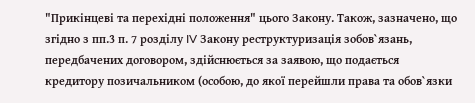"Прикінцеві та перехідні положення" цього Закону. Також, зазначено, що згідно з пп.3 п. 7 розділу IV Закону реструктуризація зобов`язань, передбачених договором, здійснюється за заявою, що подається кредитору позичальником (особою, до якої перейшли права та обов`язки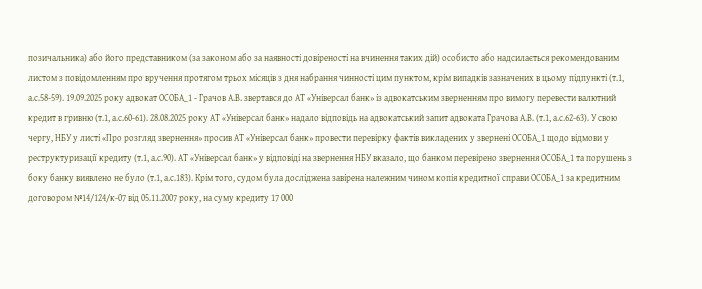позичальника) або його представником (за законом або за наявності довіреності на вчинення таких дій) особисто або надсилається рекомендованим листом з повідомленням про вручення протягом трьох місяців з дня набрання чинності цим пунктом, крім випадків зазначених в цьому підпункті (т.1, а.с.58-59). 19.09.2025 року адвокат ОСОБА_1 - Грачов А.В. звертався до АТ «Універсал банк» із адвокатським зверненням про вимогу перевести валютний кредит в гривню (т.1, а.с.60-61). 28.08.2025 року АТ «Універсал банк» надало відповідь на адвокатський запит адвоката Грачова А.В. (т.1, а.с.62-63). У свою чергу, НБУ у листі «Про розгляд звернення» просив АТ «Універсал банк» провести перевірку фактів викладених у звернені ОСОБА_1 щодо відмови у реструктуризації кредиту (т.1, а.с.90). АТ «Універсал банк» у відповіді на звернення НБУ вказало, що банком перевірено звернення ОСОБА_1 та порушень з боку банку виявлено не було (т.1, а.с.183). Крім того, судом була досліджена завірена належним чином копія кредитної справи ОСОБА_1 за кредитним договором №14/124/к-07 від 05.11.2007 року, на суму кредиту 17 000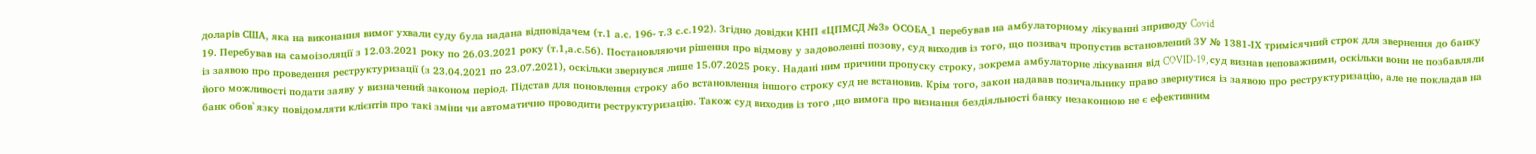доларів США, яка на виконання вимог ухвали суду була надана відповідачем (т.1 а.с. 196- т.3 с.с.192). Згідно довідки КНП «ЦПМСД №3» ОСОБА_1 перебував на амбулаторному лікуванні зприводу Covid
19. Перебував на самоізоляції з 12.03.2021 року по 26.03.2021 року (т.1,а.с.56). Постановляючи рішення про відмову у задоволенні позову, суд виходив із того, що позивач пропустив встановлений ЗУ № 1381-ІХ тримісячний строк для звернення до банку із заявою про проведення реструктуризації (з 23.04.2021 по 23.07.2021), оскільки звернувся лише 15.07.2025 року. Надані ним причини пропуску строку, зокрема амбулаторне лікування від COVID-19, суд визнав неповажними, оскільки вони не позбавляли його можливості подати заяву у визначений законом період. Підстав для поновлення строку або встановлення іншого строку суд не встановив. Крім того, закон надавав позичальнику право звернутися із заявою про реструктуризацію, але не покладав на банк обов`язку повідомляти клієнтів про такі зміни чи автоматично проводити реструктуризацію. Також суд виходив із того ,що вимога про визнання бездіяльності банку незаконною не є ефективним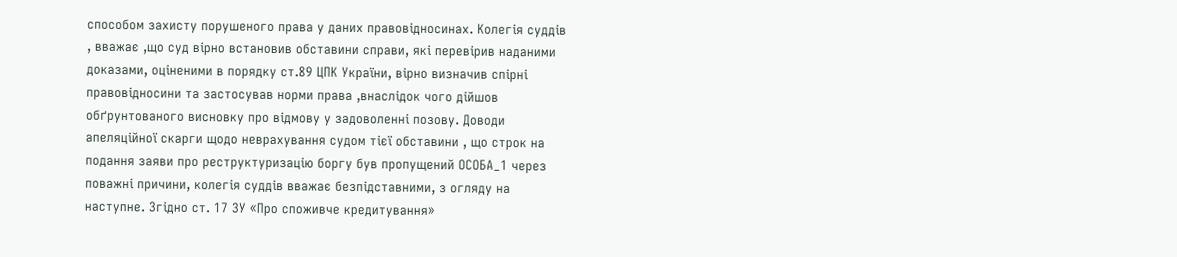способом захисту порушеного права у даних правовідносинах. Колегія суддів , вважає ,що суд вірно встановив обставини справи, які перевірив наданими доказами, оціненими в порядку ст.89 ЦПК України, вірно визначив спірні правовідносини та застосував норми права ,внаслідок чого дійшов обґрунтованого висновку про відмову у задоволенні позову. Доводи апеляційної скарги щодо неврахування судом тієї обставини , що строк на подання заяви про реструктуризацію боргу був пропущений ОСОБА_1 через поважні причини, колегія суддів вважає безпідставними, з огляду на наступне. Згідно ст. 17 ЗУ «Про споживче кредитування»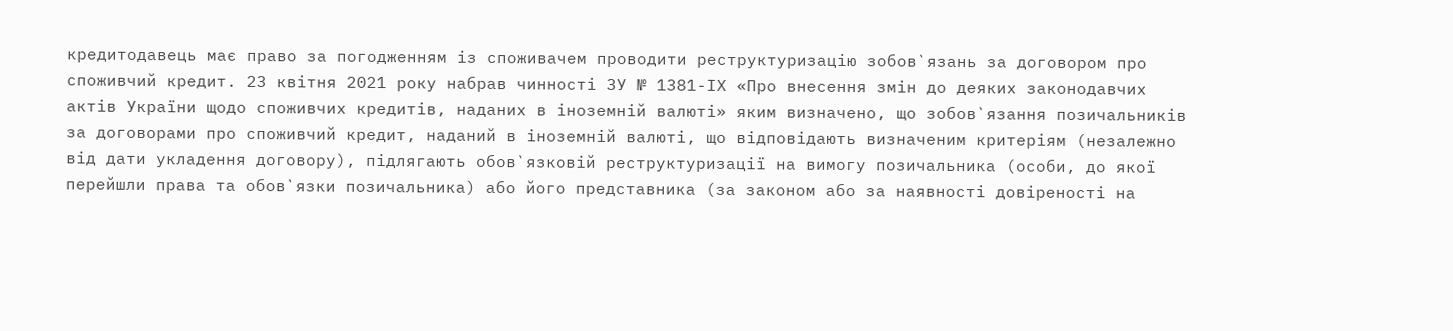кредитодавець має право за погодженням із споживачем проводити реструктуризацію зобов`язань за договором про споживчий кредит. 23 квітня 2021 року набрав чинності ЗУ № 1381-IX «Про внесення змін до деяких законодавчих актів України щодо споживчих кредитів, наданих в іноземній валюті» яким визначено, що зобов`язання позичальників за договорами про споживчий кредит, наданий в іноземній валюті, що відповідають визначеним критеріям (незалежно від дати укладення договору), підлягають обов`язковій реструктуризації на вимогу позичальника (особи, до якої перейшли права та обов`язки позичальника) або його представника (за законом або за наявності довіреності на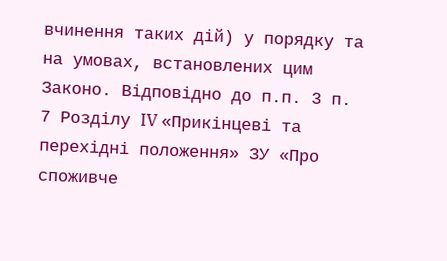вчинення таких дій) у порядку та на умовах, встановлених цим Законо. Відповідно до п.п. 3 п. 7 Розділу IV «Прикінцеві та перехідні положення» ЗУ «Про споживче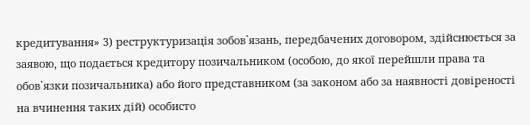кредитування» 3) реструктуризація зобов`язань, передбачених договором, здійснюється за заявою, що подається кредитору позичальником (особою, до якої перейшли права та обов`язки позичальника) або його представником (за законом або за наявності довіреності на вчинення таких дій) особисто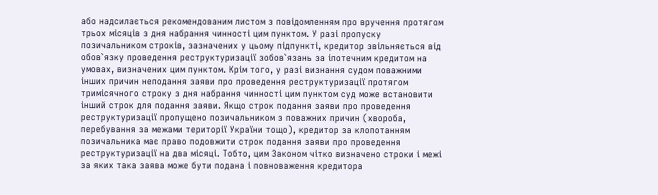або надсилається рекомендованим листом з повідомленням про вручення протягом трьох місяців з дня набрання чинності цим пунктом. У разі пропуску позичальником строків, зазначених у цьому підпункті, кредитор звільняється від обов`язку проведення реструктуризації зобов`язань за іпотечним кредитом на умовах, визначених цим пунктом. Крім того, у разі визнання судом поважними інших причин неподання заяви про проведення реструктуризації протягом тримісячного строку з дня набрання чинності цим пунктом суд може встановити інший строк для подання заяви. Якщо строк подання заяви про проведення реструктуризації пропущено позичальником з поважних причин (хвороба, перебування за межами території України тощо), кредитор за клопотанням позичальника має право подовжити строк подання заяви про проведення реструктуризації на два місяці. Тобто, цим Законом чітко визначено строки і межі за яких така заява може бути подана і повноваження кредитора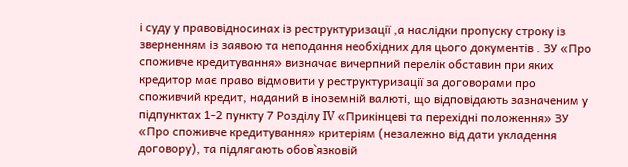і суду у правовідносинах із реструктуризації ,а наслідки пропуску строку із зверненням із заявою та неподання необхідних для цього документів . ЗУ «Про споживче кредитування» визначає вичерпний перелік обставин при яких кредитор має право відмовити у реструктуризації за договорами про споживчий кредит, наданий в іноземній валюті, що відповідають зазначеним у підпунктах 1-2 пункту 7 Розділу IV «Прикінцеві та перехідні положення» ЗУ «Про споживче кредитування» критеріям (незалежно від дати укладення договору), та підлягають обов`язковій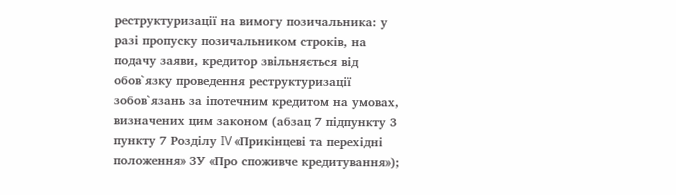реструктуризації на вимогу позичальника: у разі пропуску позичальником строків, на подачу заяви, кредитор звільняється від обов`язку проведення реструктуризації зобов`язань за іпотечним кредитом на умовах, визначених цим законом (абзац 7 підпункту 3 пункту 7 Розділу IV «Прикінцеві та перехідні положення» ЗУ «Про споживче кредитування»);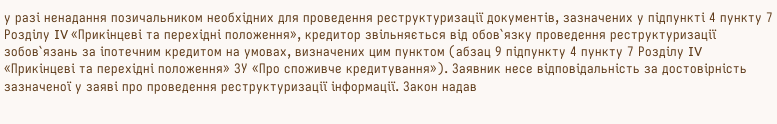у разі ненадання позичальником необхідних для проведення реструктуризації документів, зазначених у підпункті 4 пункту 7 Розділу IV «Прикінцеві та перехідні положення», кредитор звільняється від обов`язку проведення реструктуризації зобов`язань за іпотечним кредитом на умовах, визначених цим пунктом (абзац 9 підпункту 4 пункту 7 Розділу IV «Прикінцеві та перехідні положення» ЗУ «Про споживче кредитування»). Заявник несе відповідальність за достовірність зазначеної у заяві про проведення реструктуризації інформації. Закон надав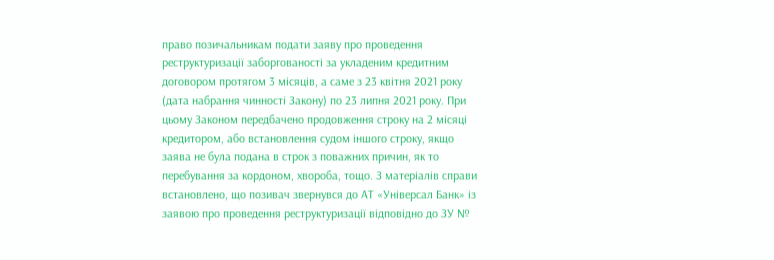право позичальникам подати заяву про проведення реструктуризації заборгованості за укладеним кредитним договором протягом 3 місяців, а саме з 23 квітня 2021 року (дата набрання чинності Закону) по 23 липня 2021 року. При цьому Законом передбачено продовження строку на 2 місяці кредитором, або встановлення судом іншого строку, якщо заява не була подана в строк з поважних причин, як то перебування за кордоном, хвороба, тощо. З матеріалів справи встановлено, що позивач звернувся до АТ «Універсал Банк» із заявою про проведення реструктуризації відповідно до ЗУ №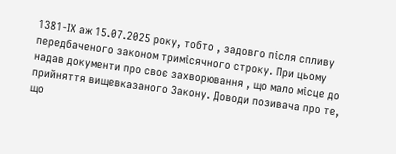1381-ІХ аж 15.07.2025 року, тобто , задовго після спливу передбаченого законом тримісячного строку. При цьому надав документи про своє захворювання , що мало місце до прийняття вищевказаного Закону. Доводи позивача про те, що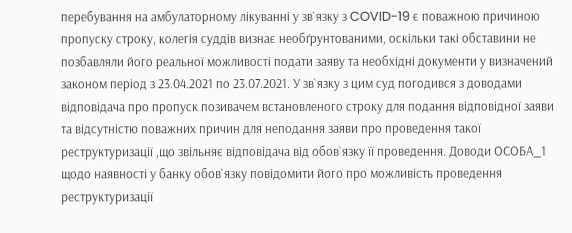перебування на амбулаторному лікуванні у зв`язку з COVID-19 є поважною причиною пропуску строку, колегія суддів визнає необґрунтованими, оскільки такі обставини не позбавляли його реальної можливості подати заяву та необхідні документи у визначений законом період з 23.04.2021 по 23.07.2021. У зв`язку з цим суд погодився з доводами відповідача про пропуск позивачем встановленого строку для подання відповідної заяви та відсутністю поважних причин для неподання заяви про проведення такої реструктуризації ,що звільняє відповідача від обов`язку її проведення. Доводи ОСОБА_1 щодо наявності у банку обов`язку повідомити його про можливість проведення реструктуризації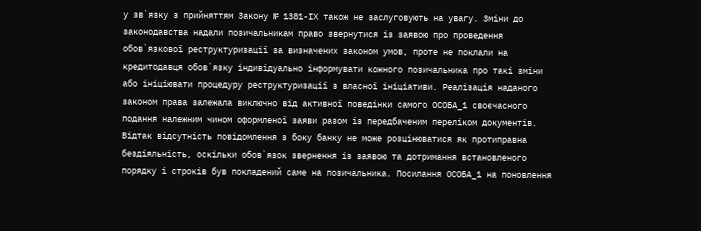у зв`язку з прийняттям Закону № 1381-ІХ також не заслуговують на увагу. Зміни до законодавства надали позичальникам право звернутися із заявою про проведення обов`язкової реструктуризації за визначених законом умов, проте не поклали на кредитодавця обов`язку індивідуально інформувати кожного позичальника про такі зміни або ініціювати процедуру реструктуризації з власної ініціативи. Реалізація наданого законом права залежала виключно від активної поведінки самого ОСОБА_1 своєчасного подання належним чином оформленої заяви разом із передбаченим переліком документів. Відтак відсутність повідомлення з боку банку не може розцінюватися як протиправна бездіяльність, оскільки обов`язок звернення із заявою та дотримання встановленого порядку і строків був покладений саме на позичальника. Посилання ОСОБА_1 на поновлення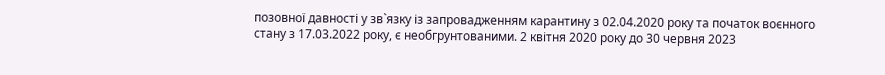позовної давності у зв`язку із запровадженням карантину з 02.04.2020 року та початок воєнного стану з 17.03.2022 року, є необгрунтованими. 2 квітня 2020 року до 30 червня 2023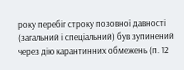року перебіг строку позовної давності (загальний і спеціальний) був зупинений через дію карантинних обмежень (п. 12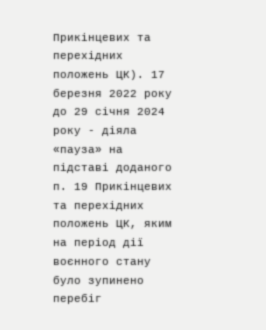Прикінцевих та перехідних положень ЦК). 17 березня 2022 року до 29 січня 2024 року - діяла «пауза» на підставі доданого п. 19 Прикінцевих та перехідних положень ЦК, яким на період дії воєнного стану було зупинено перебіг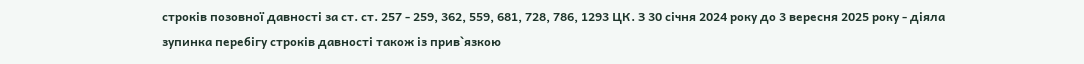строків позовної давності за ст. ст. 257 - 259, 362, 559, 681, 728, 786, 1293 ЦК. З 30 січня 2024 року до 3 вересня 2025 року - діяла зупинка перебігу строків давності також із прив`язкою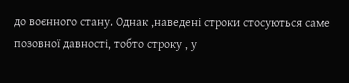до воєнного стану. Однак ,наведені строки стосуються саме позовної давності, тобто строку , у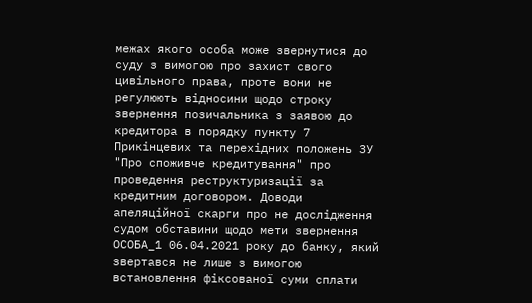межах якого особа може звернутися до суду з вимогою про захист свого цивільного права, проте вони не регулюють відносини щодо строку звернення позичальника з заявою до кредитора в порядку пункту 7 Прикінцевих та перехідних положень ЗУ "Про споживче кредитування" про проведення реструктуризації за кредитним договором. Доводи апеляційної скарги про не дослідження судом обставини щодо мети звернення ОСОБА_1 06.04.2021 року до банку, який звертався не лише з вимогою встановлення фіксованої суми сплати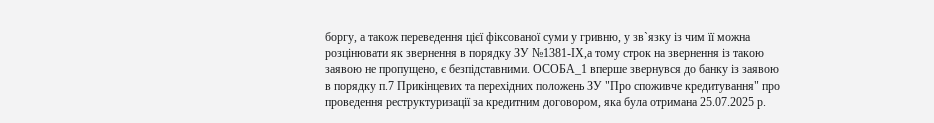боргу, а також переведення цієї фіксованої суми у гривню, у зв`язку із чим її можна розцінювати як звернення в порядку ЗУ №1381-ІХ,а тому строк на звернення із такою заявою не пропущено, є безпідставними. ОСОБА_1 вперше звернувся до банку із заявою в порядку п.7 Прикінцевих та перехідних положень ЗУ "Про споживче кредитування" про проведення реструктуризації за кредитним договором, яка була отримана 25.07.2025 р.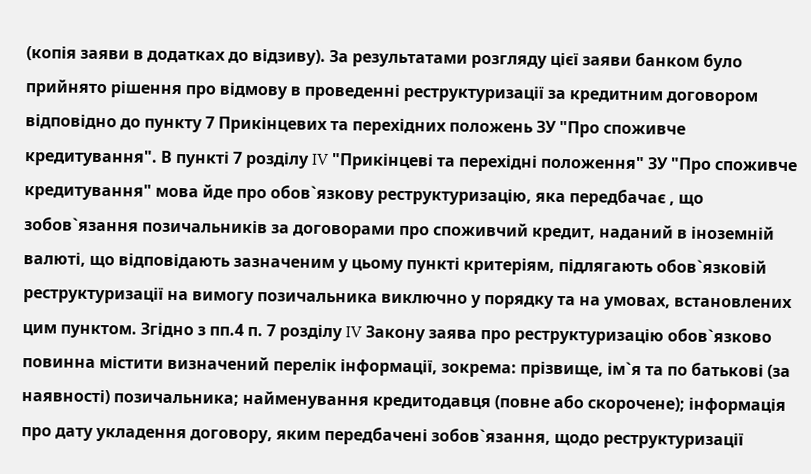(копія заяви в додатках до відзиву). За результатами розгляду цієї заяви банком було прийнято рішення про відмову в проведенні реструктуризації за кредитним договором відповідно до пункту 7 Прикінцевих та перехідних положень ЗУ "Про споживче кредитування". В пункті 7 розділу IV "Прикінцеві та перехідні положення" ЗУ "Про споживче кредитування" мова йде про обов`язкову реструктуризацію, яка передбачає , що зобов`язання позичальників за договорами про споживчий кредит, наданий в іноземній валюті, що відповідають зазначеним у цьому пункті критеріям, підлягають обов`язковій реструктуризації на вимогу позичальника виключно у порядку та на умовах, встановлених цим пунктом. Згідно з пп.4 п. 7 розділу IV Закону заява про реструктуризацію обов`язково повинна містити визначений перелік інформації, зокрема: прізвище, ім`я та по батькові (за наявності) позичальника; найменування кредитодавця (повне або скорочене); інформація про дату укладення договору, яким передбачені зобов`язання, щодо реструктуризації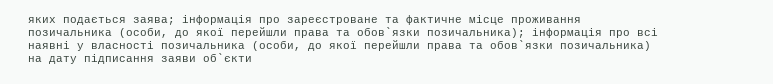яких подається заява; інформація про зареєстроване та фактичне місце проживання позичальника (особи, до якої перейшли права та обов`язки позичальника); інформація про всі наявні у власності позичальника (особи, до якої перейшли права та обов`язки позичальника) на дату підписання заяви об`єкти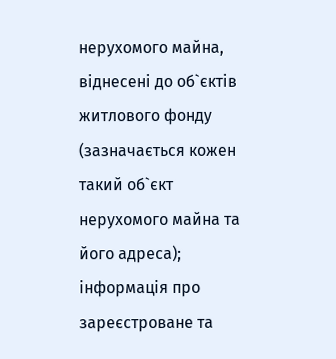нерухомого майна, віднесені до об`єктів житлового фонду (зазначається кожен такий об`єкт нерухомого майна та його адреса); інформація про зареєстроване та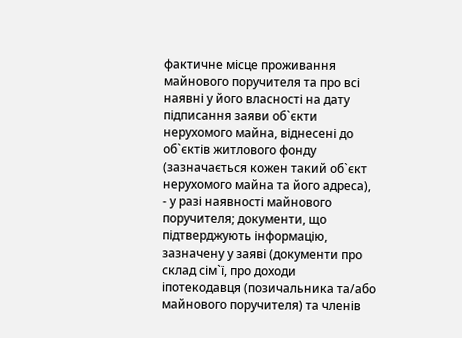фактичне місце проживання майнового поручителя та про всі наявні у його власності на дату підписання заяви об`єкти нерухомого майна, віднесені до об`єктів житлового фонду (зазначається кожен такий об`єкт нерухомого майна та його адреса), - у разі наявності майнового поручителя; документи, що підтверджують інформацію, зазначену у заяві (документи про склад сім`ї, про доходи іпотекодавця (позичальника та/або майнового поручителя) та членів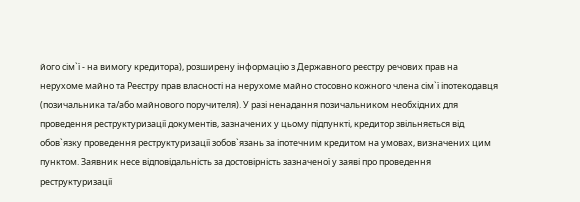його сім`ї - на вимогу кредитора), розширену інформацію з Державного реєстру речових прав на нерухоме майно та Реєстру прав власності на нерухоме майно стосовно кожного члена сім`ї іпотекодавця (позичальника та/або майнового поручителя). У разі ненадання позичальником необхідних для проведення реструктуризації документів, зазначених у цьому підпункті, кредитор звільняється від обов`язку проведення реструктуризації зобов`язань за іпотечним кредитом на умовах, визначених цим пунктом. Заявник несе відповідальність за достовірність зазначеної у заяві про проведення реструктуризації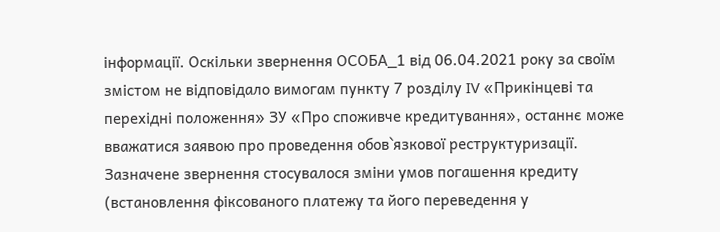інформації. Оскільки звернення ОСОБА_1 від 06.04.2021 року за своїм змістом не відповідало вимогам пункту 7 розділу IV «Прикінцеві та перехідні положення» ЗУ «Про споживче кредитування», останнє може вважатися заявою про проведення обов`язкової реструктуризації. Зазначене звернення стосувалося зміни умов погашення кредиту (встановлення фіксованого платежу та його переведення у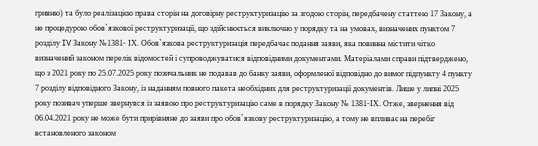гривню) та було реалізацією права сторін на договірну реструктуризацію за згодою сторін, передбачену статтею 17 Закону, а не процедурою обов`язкової реструктуризації, що здійснюється виключно у порядку та на умовах, визначених пунктом 7 розділу IV Закону №1381- ІХ. Обов`язкова реструктуризація передбачає подання заяви, яка повинна містити чітко визначений законом перелік відомостей і супроводжуватися відповідними документами. Матеріалами справи підтверджено, що з 2021 року по 25.07.2025 року позичальник не подавав до банку заяви, оформленої відповідно до вимог підпункту 4 пункту 7 розділу відповідного Закону, із наданням повного пакета необхідних для реструктуризації документів. Лише у липні 2025 року позивач уперше звернувся із заявою про реструктуризацію саме в порядку Закону № 1381-ІХ. Отже, звернення від 06.04.2021 року не може бути прирівняне до заяви про обов`язкову реструктуризацію, а тому не впливає на перебіг встановленого законом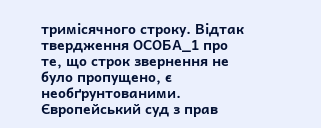тримісячного строку. Відтак твердження ОСОБА_1 про те, що строк звернення не було пропущено, є необґрунтованими. Європейський суд з прав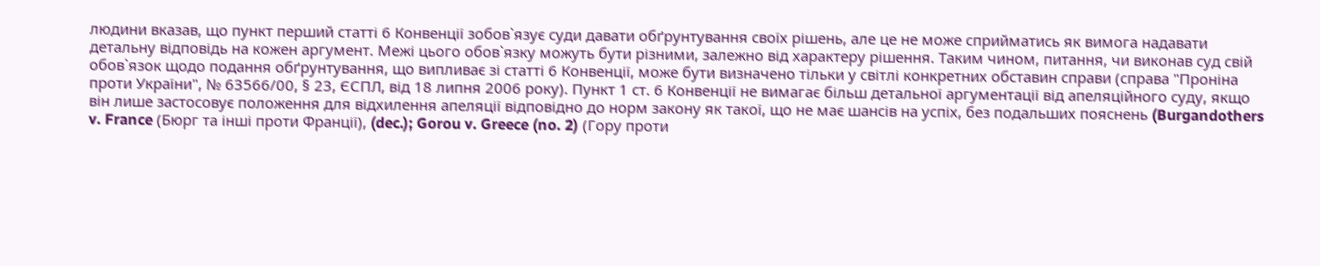людини вказав, що пункт перший статті 6 Конвенції зобов`язує суди давати обґрунтування своїх рішень, але це не може сприйматись як вимога надавати детальну відповідь на кожен аргумент. Межі цього обов`язку можуть бути різними, залежно від характеру рішення. Таким чином, питання, чи виконав суд свій обов`язок щодо подання обґрунтування, що випливає зі статті 6 Конвенції, може бути визначено тільки у світлі конкретних обставин справи (справа "Проніна проти України", № 63566/00, § 23, ЄСПЛ, від 18 липня 2006 року). Пункт 1 ст. 6 Конвенції не вимагає більш детальної аргументації від апеляційного суду, якщо він лише застосовує положення для відхилення апеляції відповідно до норм закону як такої, що не має шансів на успіх, без подальших пояснень (Burgandothers v. France (Бюрг та інші проти Франції), (dec.); Gorou v. Greece (no. 2) (Гору проти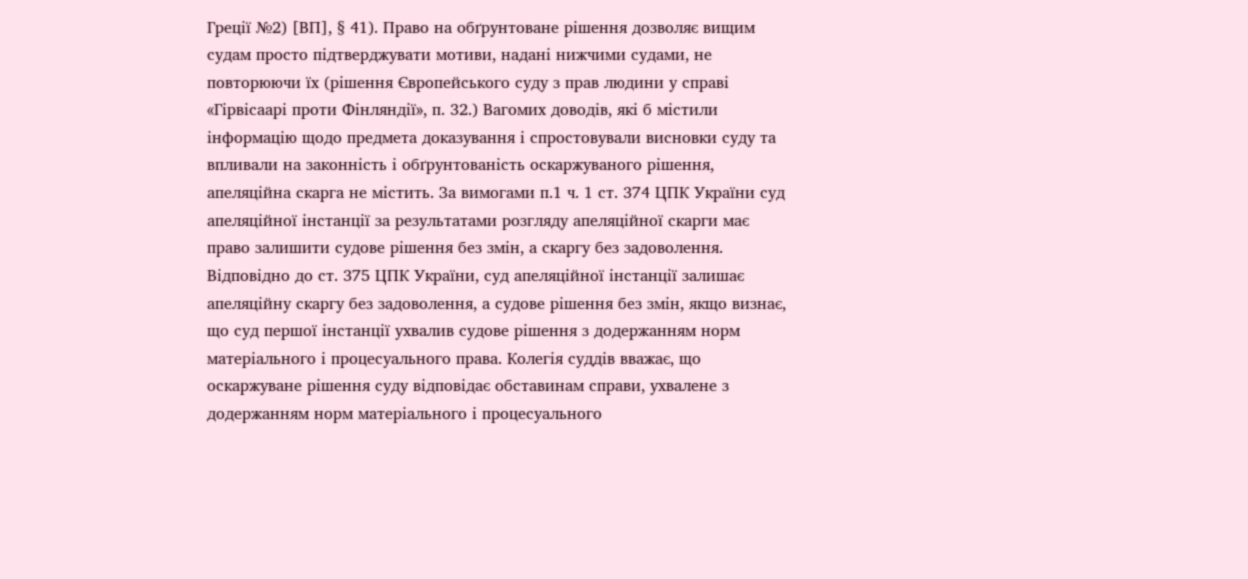Греції №2) [ВП], § 41). Право на обґрунтоване рішення дозволяє вищим судам просто підтверджувати мотиви, надані нижчими судами, не повторюючи їх (рішення Європейського суду з прав людини у справі «Гірвісаарі проти Фінляндії», п. 32.) Вагомих доводів, які б містили інформацію щодо предмета доказування і спростовували висновки суду та впливали на законність і обґрунтованість оскаржуваного рішення, апеляційна скарга не містить. За вимогами п.1 ч. 1 ст. 374 ЦПК України суд апеляційної інстанції за результатами розгляду апеляційної скарги має право залишити судове рішення без змін, а скаргу без задоволення. Відповідно до ст. 375 ЦПК України, суд апеляційної інстанції залишає апеляційну скаргу без задоволення, а судове рішення без змін, якщо визнає, що суд першої інстанції ухвалив судове рішення з додержанням норм матеріального і процесуального права. Колегія суддів вважає, що оскаржуване рішення суду відповідає обставинам справи, ухвалене з додержанням норм матеріального і процесуального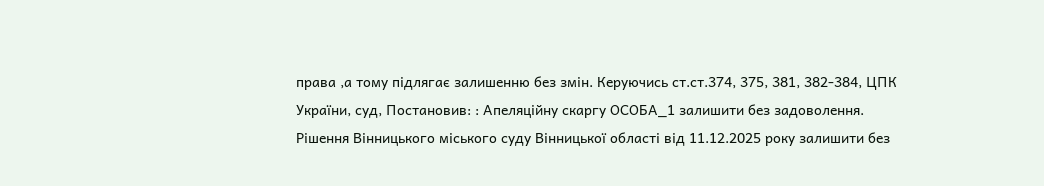права ,а тому підлягає залишенню без змін. Керуючись ст.ст.374, 375, 381, 382-384, ЦПК України, суд, Постановив: : Апеляційну скаргу ОСОБА_1 залишити без задоволення. Рішення Вінницького міського суду Вінницької області від 11.12.2025 року залишити без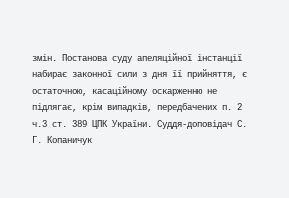змін. Постанова суду апеляційної інстанції набирає законної сили з дня її прийняття, є остаточною, касаційному оскарженню не підлягає, крім випадків, передбачених п. 2 ч.3 ст. 389 ЦПК України. Суддя-доповідач С. Г. Копаничук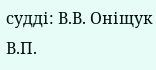судді: В.В. Оніщук В.П.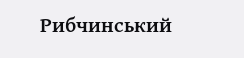Рибчинський